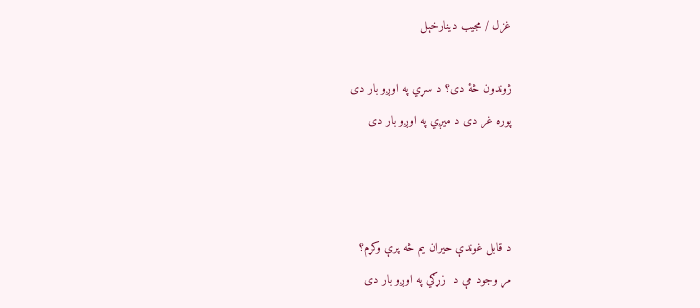غزل / مجيب دينارخېل

ژوندون څۀ دی؟ د سړي په اوږو بار دی
پوره غر دی د میږي په اوږو بار دی



د قابل غوندې حیران یم څه پرې وکړم؟
مړ وجود مې د  زړګي په اوږو بار دی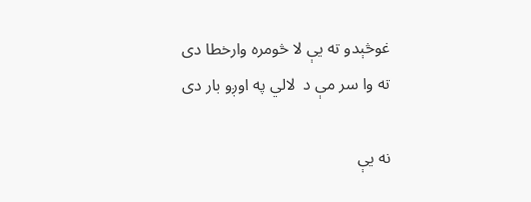غوڅېدو ته یې لا څومره وارخطا دی
ته وا سر مې د  لالي په اوږو بار دی

نه یې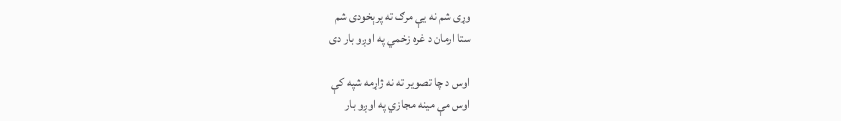وړی شم نه یې مرګ ته پرېخودی شم
ستا ارمان د غره زخمي په اوږو بار دی

اوس د چا تصویر ته نه ژاړمه شپه کې
اوس مې مینه مجازي په اوږو بار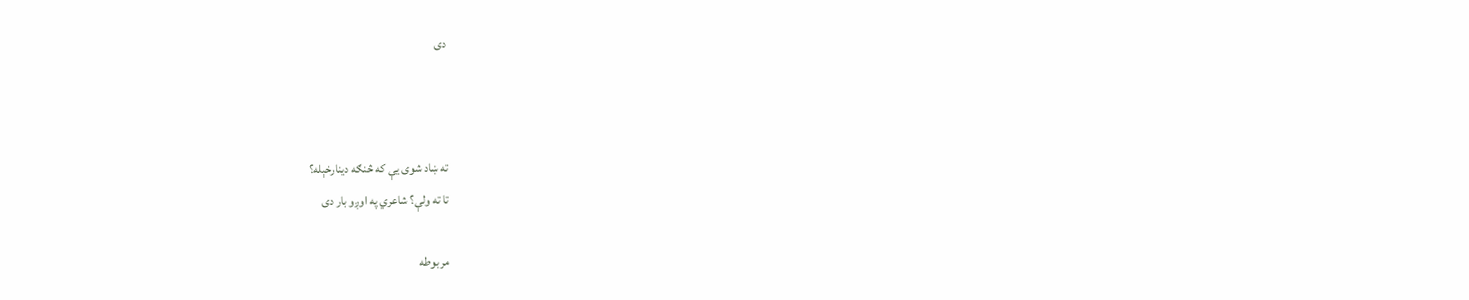دی



ته ښاد شوی یې که څنګه دینارخېله؟
تا ته ولې؟ شاعري په اوږو بار دی

مربوطه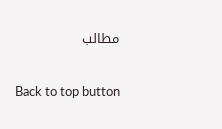مطالب

Back to top button